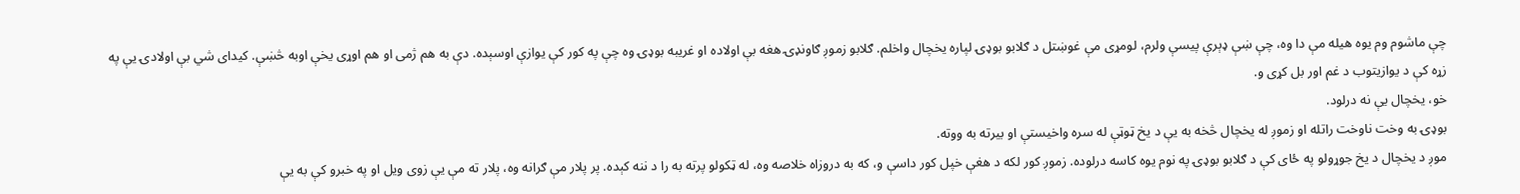چې ماشوم وم یوه هیله مې دا وه، چې ښې ډېرې پیسې ولرم، لومړی مې غوښتل د ګلابو بوډۍ لپاره یخچال واخلم. ګلابو زموږ ګاونډۍ هغه بې اولاده او غریبه بوډۍ وه چې په کور کې یوازې اوسېده. دې به هم ژمی او هم اوړی یخې اوبه څښې. کیدای شي بې اولادۍ یې په زړه کې د یوازیتوب د غم اور بل کړی و.
خو، یخچال یې نه درلود.
بوډۍ به وخت ناوخت راتله او زموږ له یخچال څخه به یې د یخ ټوټې له سره واخیستې او بیرته به ووته.
موږ د یخچال د یخ جوړولو په ځای کې د ګلابو بوډۍ په نوم یوه کاسه درلوده. زموږ کور لکه د هغې خپل کور داسې و، که به دروزاه خلاصه وه، له ټکولو پرته به را د ننه کېده. پر پلار مې ګرانه وه، پلار ته مې یې زوی ویل او په خبرو کې به یې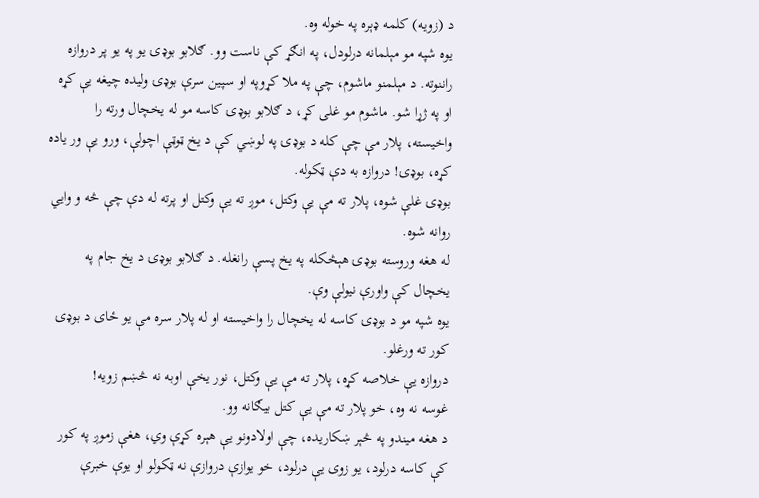د (زویه) کلمه ډېره په خوله وه.
یوه شپه مو مېلمانه درلودل، په انګړ کې ناست وو. ګلابو بوډۍ یو په یو پر دروازه راننوته. د مېلمنو ماشوم، چې په ملا کړوپه او سپین سرې بوډۍ ولیده چیغه یې کړه او په ژړا شو. ماشوم مو غلی کړ، د ګلابو بوډۍ کاسه مو له یخچال ورته را واخیسته، پلار مې چې کله د بوډۍ په لوښي کې د یخ ټوټې اچولې، ورو یې ور یاده کړه، بوډۍ! دروازه به دې ټکوله.
بوډۍ غلې شوه، پلار ته مې یې وکتل، موږ ته یې وکتل او پرته له دې چې څه و وایي روانه شوه.
له هغه وروسته بوډۍ هېڅکله په یخ پسې رانغله. د ګلابو بوډۍ د یخ جام په یخچال کې واورې نیولې وې.
یوه شپه مو د بوډۍ کاسه له یخچال را واخیسته او له پلار سره مې یو ځای د بوډۍ کور ته ورغلو.
دروازه یې خلاصه کړه، پلار ته مې یې وکتل، نور یخې اوبه نه څښم زویه!
غوسه نه وه، خو پلار ته مې یې کتل بیګانه وو.
د هغه میندو په څېر ښکاریده، چې اولادونو یې هېره کړې وي، هغې زموږ په کور کې کاسه درلود، یو زوی یې درلود، خو یوازې دروازې نه ټکولو او یوې خبرې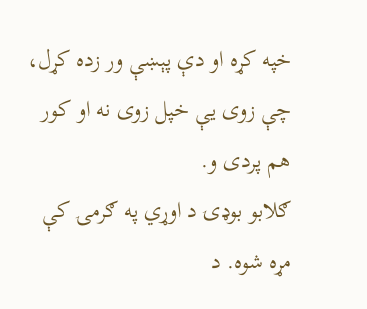خپه کړه او دې پېښې ور زده کړل، چې زوی یې خپل زوی نه او کور هم پردی و.
ګلابو بوډۍ د اوړي په ګرمۍ کې مړه شوه. د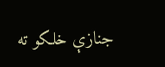جنازې خلکو ته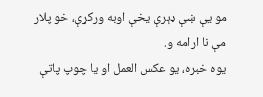مو یې ښې ډېرې یخې اوبه ورکړې، خو پلار مې نا ارامه و.
یوه خبره، یو عکس العمل او یا چوپ پاتې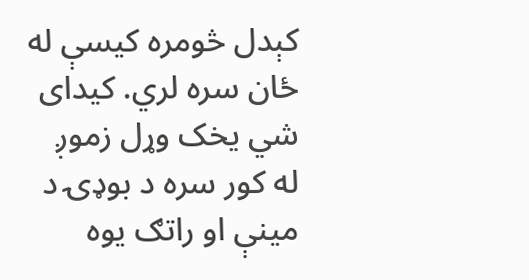کېدل څومره کیسې له ځان سره لري. کیدای شي یخک وړل زموږ له کور سره د بوډۍ د مینې او راتګ یوه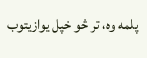پلمه وه، تر څو خپل یوازیتوب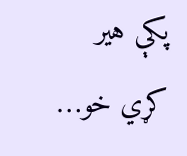پکې هیر کړي خو…